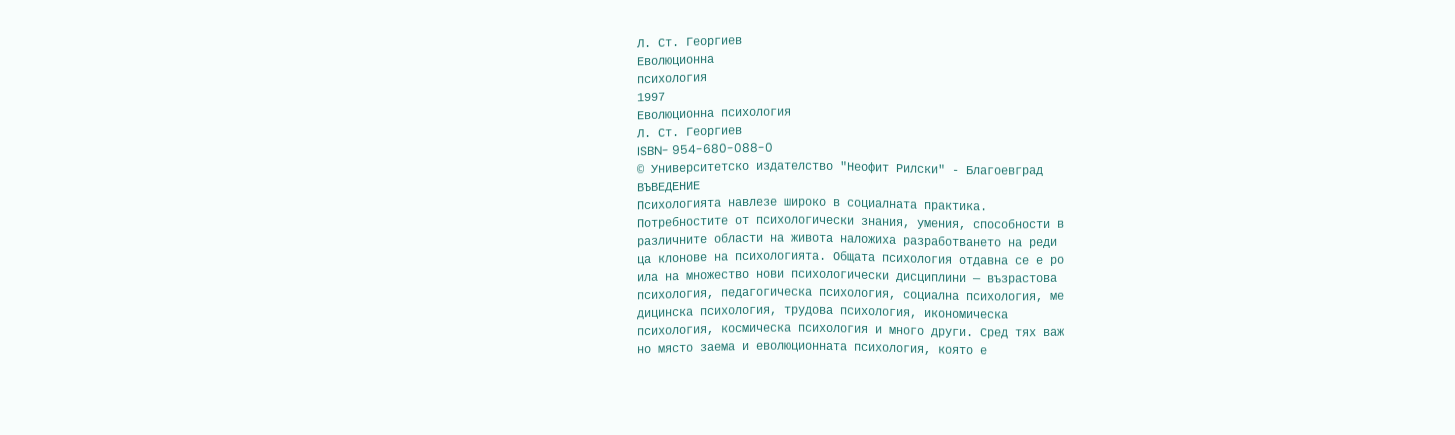Л. Ст. Георгиев
Еволюционна
психология
1997
Еволюционна психология
Л. Ст. Георгиев
ISBN- 954-680-088-0
© Университетско издателство "Неофит Рилски" - Благоевград
ВЪВЕДЕНИЕ
Психологията навлезе широко в социалната практика.
Потребностите от психологически знания, умения, способности в
различните области на живота наложиха разработването на реди
ца клонове на психологията. Общата психология отдавна се е ро
ила на множество нови психологически дисциплини — възрастова
психология, педагогическа психология, социална психология, ме
дицинска психология, трудова психология, икономическа
психология, космическа психология и много други. Сред тях важ
но място заема и еволюционната психология, която е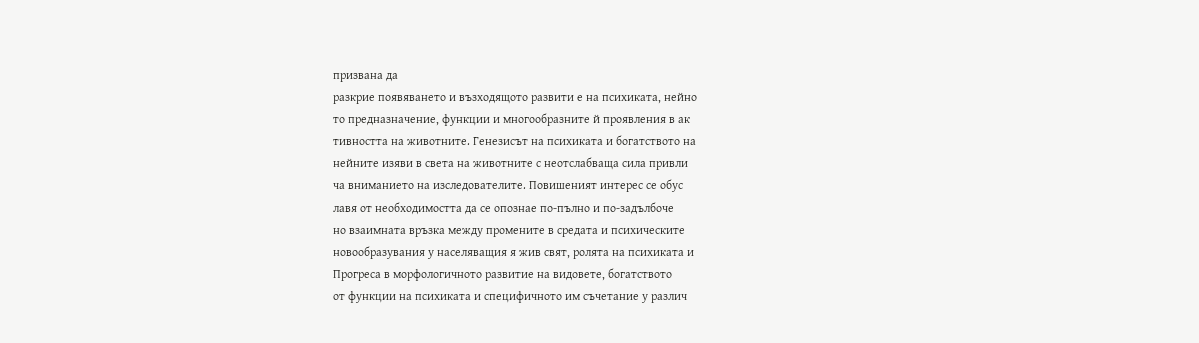призвана да
разкрие появяването и възходящото развити е на психиката, нейно
то предназначение, функции и многообразните й проявления в ак
тивността на животните. Генезисът на психиката и богатството на
нейните изяви в света на животните с неотслабваща сила привли
ча вниманието на изследователите. Повишеният интерес се обус
лавя от необходимостта да се опознае по-пълно и по-задълбоче
но взаимната връзка между промените в средата и психическите
новообразувания у населяващия я жив свят, ролята на психиката и
Прогреса в морфологичното развитие на видовете, богатството
от функции на психиката и специфичното им съчетание у различ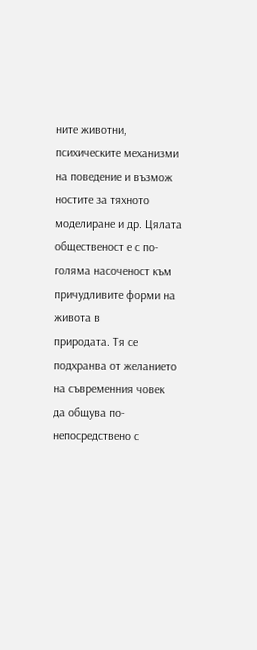ните животни, психическите механизми на поведение и възмож
ностите за тяхното моделиране и др. Цялата общественост е с по-
голяма насоченост към причудливите форми на живота в
природата. Тя се подхранва от желанието на съвременния човек
да общува по-непосредствено с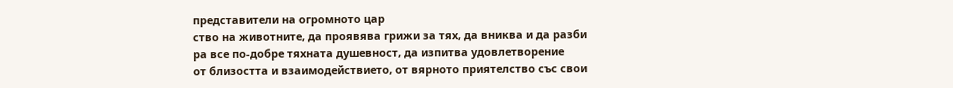представители на огромното цар
ство на животните, да проявява грижи за тях, да вниква и да разби
ра все по-добре тяхната душевност, да изпитва удовлетворение
от близостта и взаимодействието, от вярното приятелство със свои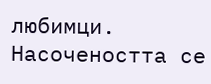любимци. Насочеността се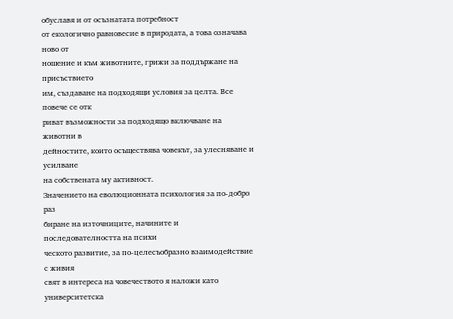обуславя и от осъзнатата потребност
от екологично равновесие в природата, а това означава ново от
ношение и към животните, грижи за поддържане на присъствието
им, създаване на подходящи условия за целта. Все повече се отк
риват възможности за подходящо включване на животни в
дейностите, които осъществява човекът, за улесняване и усилване
на собствената му активност.
Значението на еволюционната психология за по-добро раз
биране на източниците, начините и последователността на психи
ческото развитие, за по-целесъобразно взаимодействие с живия
свят в интереса на човечеството я наложи като университетска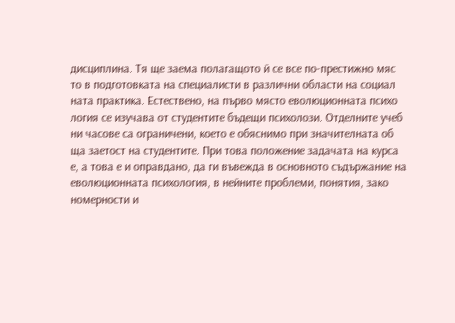дисциплина. Тя ще заема полагащото й се все по-престижно мяс
то в подготовката на специалисти в различни области на социал
ната практика. Естествено, на първо място еволюционната психо
логия се изучава от студентите бъдещи психолози. Отделните учеб
ни часове са ограничени, което е обяснимо при значителната об
ща заетост на студентите. При това положение задачата на курса
е, а това е и оправдано, да ги въвежда в основното съдържание на
еволюционната психология, в нейните проблеми, понятия, зако
номерности и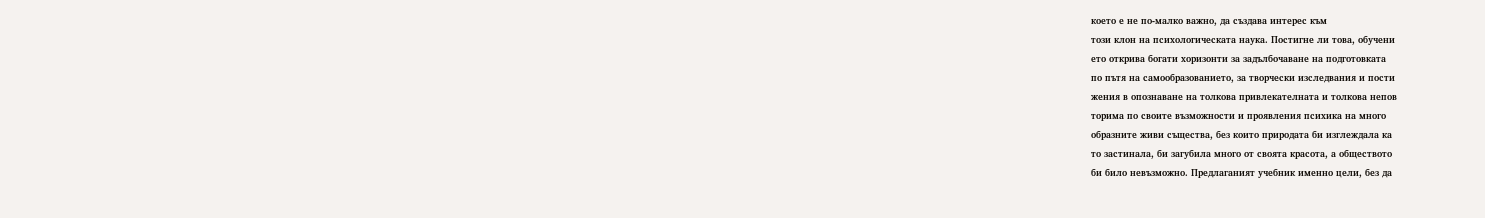което е не по-малко важно, да създава интерес към
този клон на психологическата наука. Постигне ли това, обучени
ето открива богати хоризонти за задълбочаване на подготовката
по пътя на самообразованието, за творчески изследвания и пости
жения в опознаване на толкова привлекателната и толкова непов
торима по своите възможности и проявления психика на много
образните живи същества, без които природата би изглеждала ка
то застинала, би загубила много от своята красота, а обществото
би било невъзможно. Предлаганият учебник именно цели, без да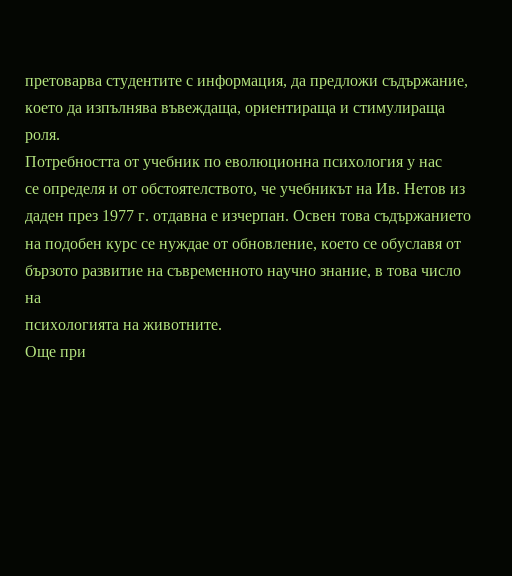претоварва студентите с информация, да предложи съдържание,
което да изпълнява въвеждаща, ориентираща и стимулираща роля.
Потребността от учебник по еволюционна психология у нас
се определя и от обстоятелството, че учебникът на Ив. Нетов из
даден през 1977 г. отдавна е изчерпан. Освен това съдържанието
на подобен курс се нуждае от обновление, което се обуславя от
бързото развитие на съвременното научно знание, в това число на
психологията на животните.
Още при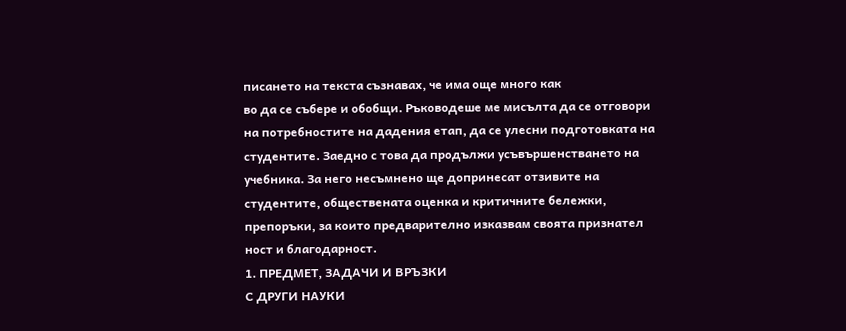писането на текста съзнавах, че има още много как
во да се събере и обобщи. Ръководеше ме мисълта да се отговори
на потребностите на дадения етап, да се улесни подготовката на
студентите. Заедно с това да продължи усъвършенстването на
учебника. За него несъмнено ще допринесат отзивите на
студентите, обществената оценка и критичните бележки,
препоръки, за които предварително изказвам своята признател
ност и благодарност.
1. ПРЕДМЕТ, ЗАДАЧИ И ВРЪЗКИ
С ДРУГИ НАУКИ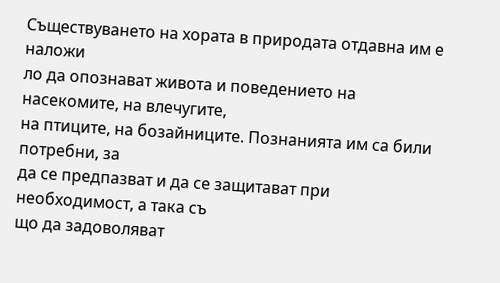Съществуването на хората в природата отдавна им е наложи
ло да опознават живота и поведението на насекомите, на влечугите,
на птиците, на бозайниците. Познанията им са били потребни, за
да се предпазват и да се защитават при необходимост, а така съ
що да задоволяват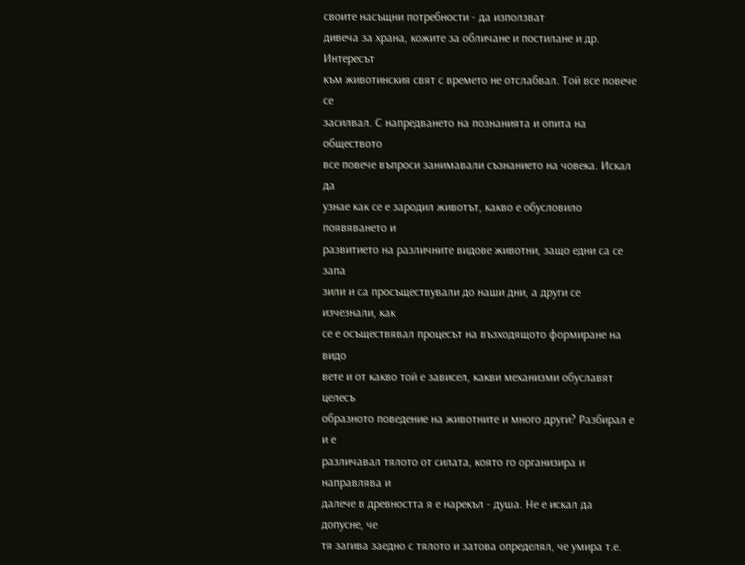своите насъщни потребности - да използват
дивеча за храна, кожите за обличане и постилане и др. Интересът
към животинския свят с времето не отслабвал. Той все повече се
засилвал. С напредването на познанията и опита на обществото
все повече въпроси занимавали съзнанието на човека. Искал да
узнае как се е зародил животът, какво е обусловило появяването и
развитието на различните видове животни, защо едни са се запа
зили и са просъществували до наши дни, а други се изчезнали, как
се е осъществявал процесът на възходящото формиране на видо
вете и от какво той е зависел, какви механизми обуславят целесъ
образното поведение на животните и много други? Разбирал е и е
различавал тялото от силата, която го организира и направлява и
далече в древността я е нарекъл - душа. Не е искал да допусне, че
тя загива заедно с тялото и затова определял, че умира т.е.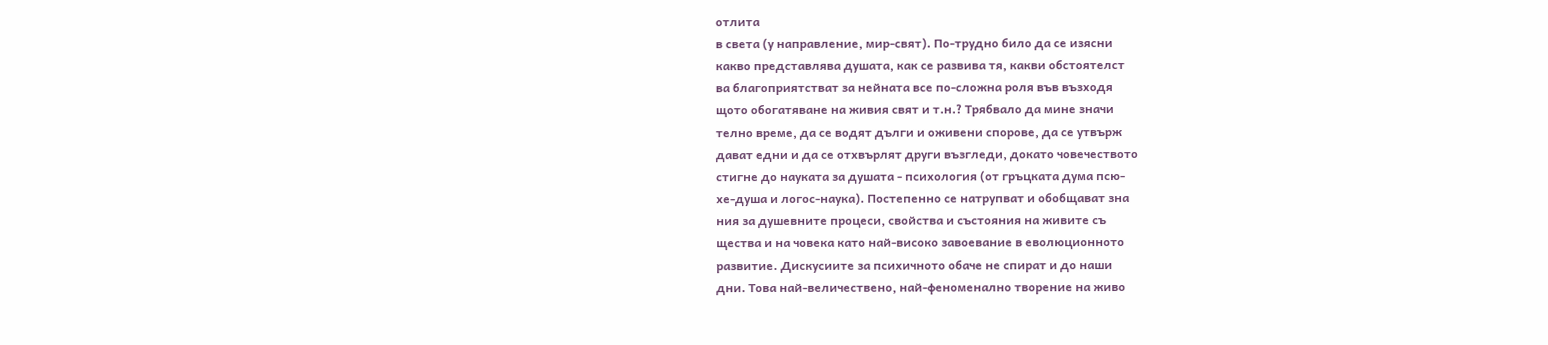отлита
в света (у направление, мир-свят). По-трудно било да се изясни
какво представлява душата, как се развива тя, какви обстоятелст
ва благоприятстват за нейната все по-сложна роля във възходя
щото обогатяване на живия свят и т.н.? Трябвало да мине значи
телно време, да се водят дълги и оживени спорове, да се утвърж
дават едни и да се отхвърлят други възгледи, докато човечеството
стигне до науката за душата - психология (от гръцката дума псю-
хе-душа и логос-наука). Постепенно се натрупват и обобщават зна
ния за душевните процеси, свойства и състояния на живите съ
щества и на човека като най-високо завоевание в еволюционното
развитие. Дискусиите за психичното обаче не спират и до наши
дни. Това най-величествено, най-феноменално творение на живо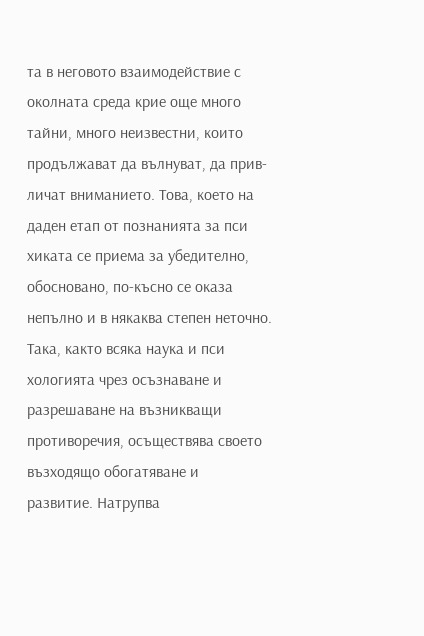та в неговото взаимодействие с околната среда крие още много
тайни, много неизвестни, които продължават да вълнуват, да прив-
личат вниманието. Това, което на даден етап от познанията за пси
хиката се приема за убедително, обосновано, по-късно се оказа
непълно и в някаква степен неточно. Така, както всяка наука и пси
хологията чрез осъзнаване и разрешаване на възникващи
противоречия, осъществява своето възходящо обогатяване и
развитие. Натрупва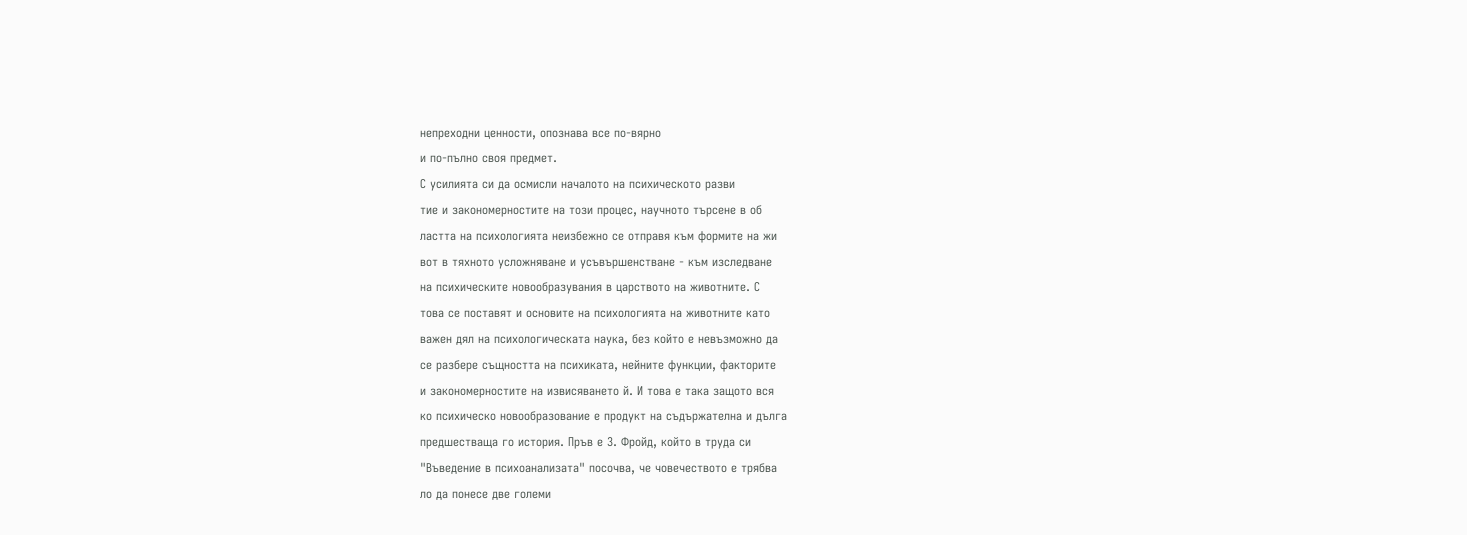непреходни ценности, опознава все по-вярно
и по-пълно своя предмет.
С усилията си да осмисли началото на психическото разви
тие и закономерностите на този процес, научното търсене в об
ластта на психологията неизбежно се отправя към формите на жи
вот в тяхното усложняване и усъвършенстване - към изследване
на психическите новообразувания в царството на животните. С
това се поставят и основите на психологията на животните като
важен дял на психологическата наука, без който е невъзможно да
се разбере същността на психиката, нейните функции, факторите
и закономерностите на извисяването й. И това е така защото вся
ко психическо новообразование е продукт на съдържателна и дълга
предшестваща го история. Пръв е 3. Фройд, който в труда си
"Въведение в психоанализата" посочва, че човечеството е трябва
ло да понесе две големи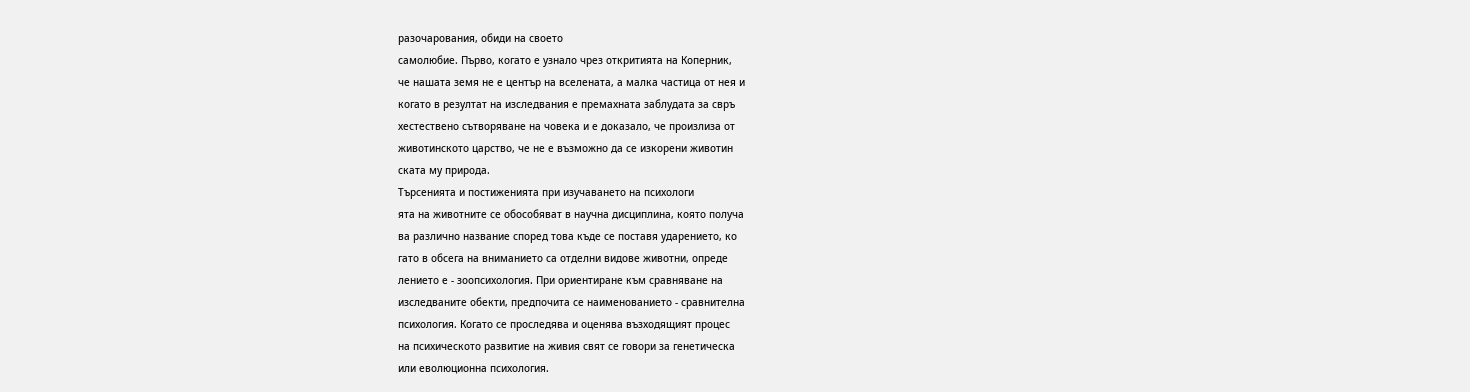разочарования, обиди на своето
самолюбие. Първо, когато е узнало чрез откритията на Коперник,
че нашата земя не е център на вселената, а малка частица от нея и
когато в резултат на изследвания е премахната заблудата за свръ
хестествено сътворяване на човека и е доказало, че произлиза от
животинското царство, че не е възможно да се изкорени животин
ската му природа.
Търсенията и постиженията при изучаването на психологи
ята на животните се обособяват в научна дисциплина, която получа
ва различно название според това къде се поставя ударението, ко
гато в обсега на вниманието са отделни видове животни, опреде
лението е - зоопсихология. При ориентиране към сравняване на
изследваните обекти, предпочита се наименованието - сравнителна
психология. Когато се проследява и оценява възходящият процес
на психическото развитие на живия свят се говори за генетическа
или еволюционна психология.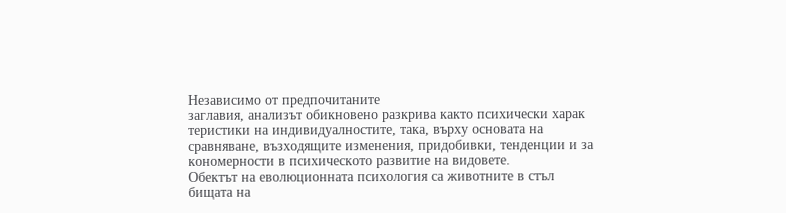Независимо от предпочитаните
заглавия, анализът обикновено разкрива както психически харак
теристики на индивидуалностите, така, върху основата на
сравняване, възходящите изменения, придобивки, тенденции и за
кономерности в психическото развитие на видовете.
Обектът на еволюционната психология са животните в стъл
бищата на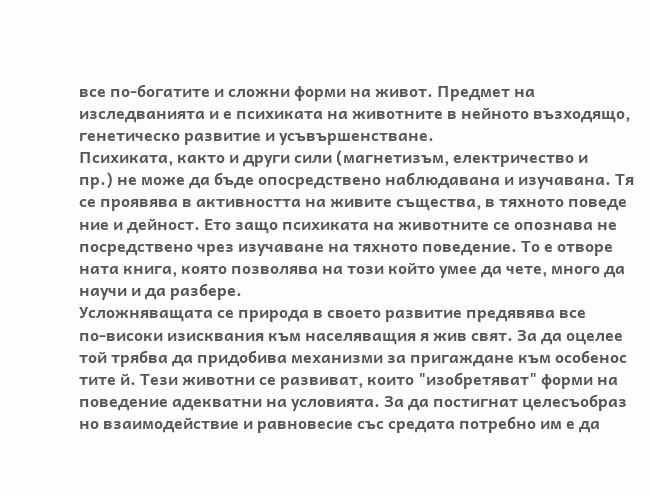все по-богатите и сложни форми на живот. Предмет на
изследванията и е психиката на животните в нейното възходящо,
генетическо развитие и усъвършенстване.
Психиката, както и други сили (магнетизъм, електричество и
пр.) не може да бъде опосредствено наблюдавана и изучавана. Тя
се проявява в активността на живите същества, в тяхното поведе
ние и дейност. Ето защо психиката на животните се опознава не
посредствено чрез изучаване на тяхното поведение. То е отворе
ната книга, която позволява на този който умее да чете, много да
научи и да разбере.
Усложняващата се природа в своето развитие предявява все
по-високи изисквания към населяващия я жив свят. За да оцелее
той трябва да придобива механизми за пригаждане към особенос
тите й. Тези животни се развиват, които "изобретяват" форми на
поведение адекватни на условията. За да постигнат целесъобраз
но взаимодействие и равновесие със средата потребно им е да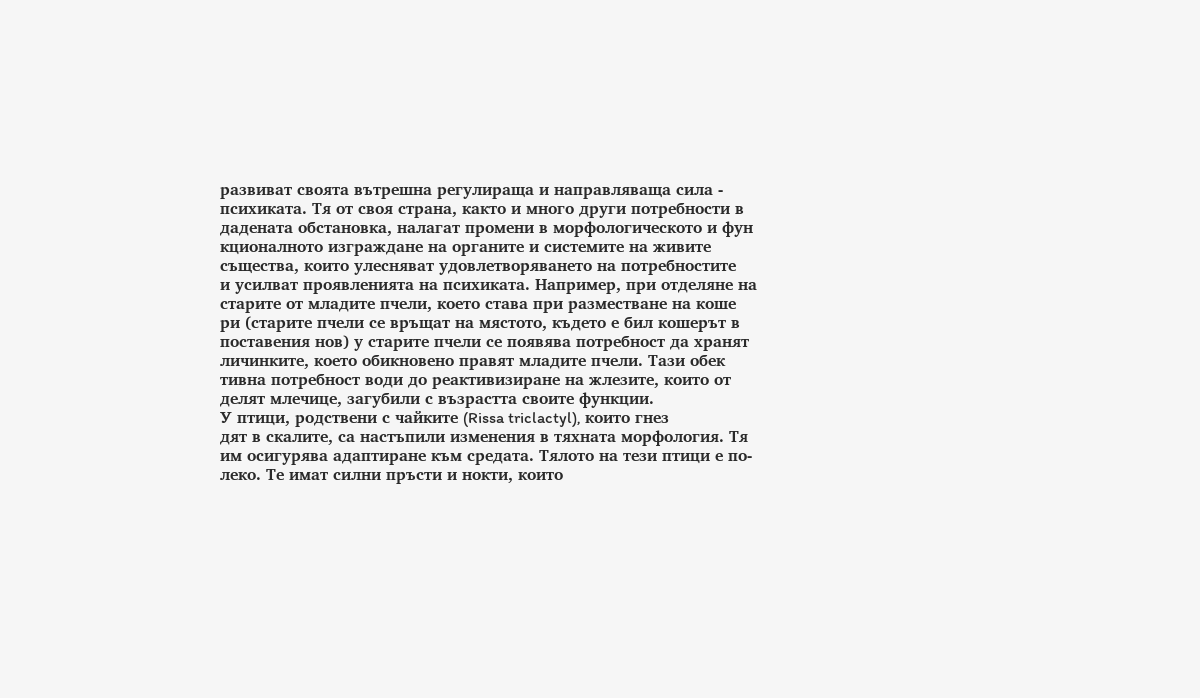развиват своята вътрешна регулираща и направляваща сила -
психиката. Тя от своя страна, както и много други потребности в
дадената обстановка, налагат промени в морфологическото и фун
кционалното изграждане на органите и системите на живите
същества, които улесняват удовлетворяването на потребностите
и усилват проявленията на психиката. Например, при отделяне на
старите от младите пчели, което става при разместване на коше
ри (старите пчели се връщат на мястото, където е бил кошерът в
поставения нов) у старите пчели се появява потребност да хранят
личинките, което обикновено правят младите пчели. Тази обек
тивна потребност води до реактивизиране на жлезите, които от
делят млечице, загубили с възрастта своите функции.
У птици, родствени с чайките (Rissa triclactyl), които гнез
дят в скалите, са настъпили изменения в тяхната морфология. Тя
им осигурява адаптиране към средата. Тялото на тези птици е по-
леко. Те имат силни пръсти и нокти, които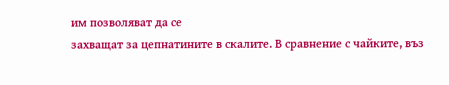им позволяват да се
захващат за цепнатините в скалите. В сравнение с чайките, въз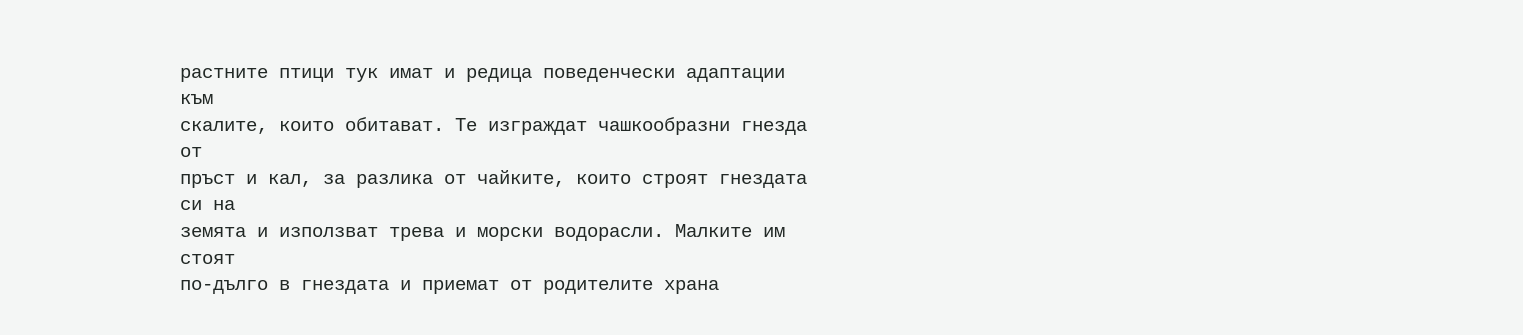растните птици тук имат и редица поведенчески адаптации към
скалите, които обитават. Те изграждат чашкообразни гнезда от
пръст и кал, за разлика от чайките, които строят гнездата си на
земята и използват трева и морски водорасли. Малките им стоят
по-дълго в гнездата и приемат от родителите храна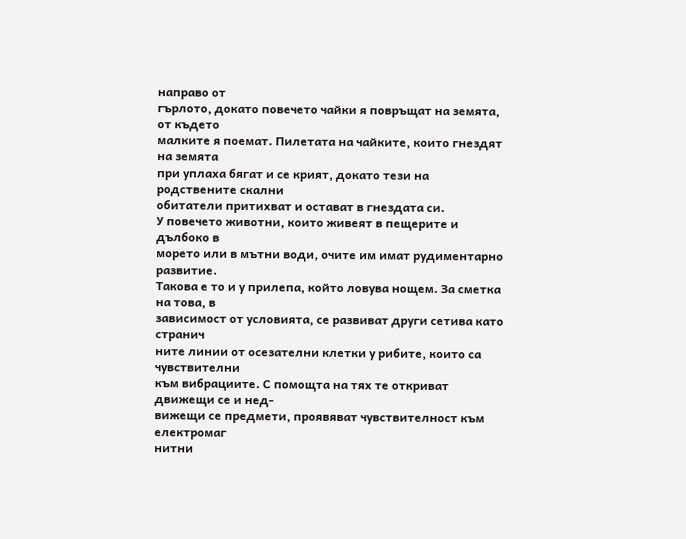направо от
гърлото, докато повечето чайки я повръщат на земята, от където
малките я поемат. Пилетата на чайките, които гнездят на земята
при уплаха бягат и се крият, докато тези на родствените скални
обитатели притихват и остават в гнездата си.
У повечето животни, които живеят в пещерите и дълбоко в
морето или в мътни води, очите им имат рудиментарно развитие.
Такова е то и у прилепа, който ловува нощем. За сметка на това, в
зависимост от условията, се развиват други сетива като странич
ните линии от осезателни клетки у рибите, които са чувствителни
към вибрациите. С помощта на тях те откриват движещи се и нед-
вижещи се предмети, проявяват чувствителност към електромаг
нитни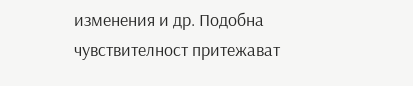изменения и др. Подобна чувствителност притежават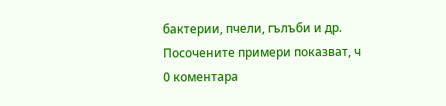бактерии, пчели, гълъби и др.
Посочените примери показват, ч
0 коментара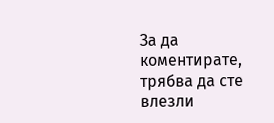За да коментирате, трябва да сте влезли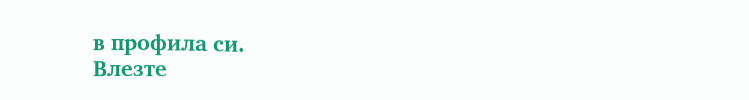в профила си.
Влезте